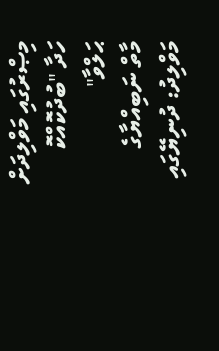މިޞްރުގައި މަވްލިދަށް ހަދާ "ބުދުކޮއްކޮ ޙަލްވާ"
މާތް ނަބިއްޔާގެ މަވްލިދު: ދުނިޔޭގައި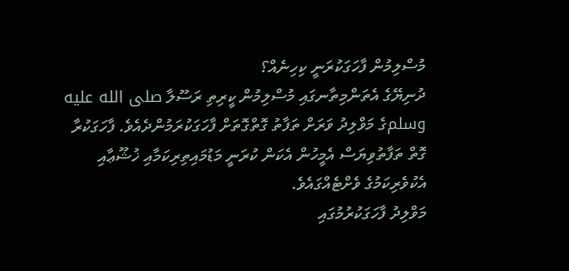މުސްލިމުން ފާހަގަކުރަނީ ކިހިނެއް؟
ދުނިޔޭގެ އެތަންމިތާނގައި މުސްލިމުން ކީރިތި ރަސޫލާ صلى الله عليه وسلمގެ މަވްލިދު ވަރަށް ތަފާތު ގޮތްގޮތަށް ފާހަގަކުރަމުންދެއެވެ. ފާހަގަކުރާ ގޮތް ތަފާތުވިޔަސް އެމީހުން އެކަން ކުރަނީ މަޑުމައިތިރިކަމާއި ޚުޝޫޢާއި އެކުވެރިކަމުގެ ވެށްޓެއްގައެވެ.
މަވްލިދު ފާހަގަކުރުމުގައި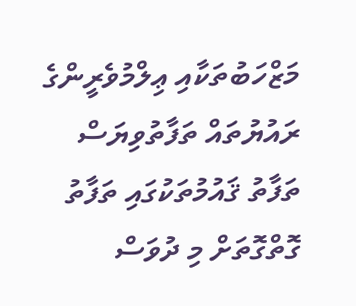މަޒްހަބުތަކާއި ޢިލްމުވެރީންގެ ރައުޔުތައް ތަފާތުވިޔަސް ތަފާތު ޤައުމުތަކުގައި ތަފާތު ގޮތްގޮތަށް މި ދުވަސް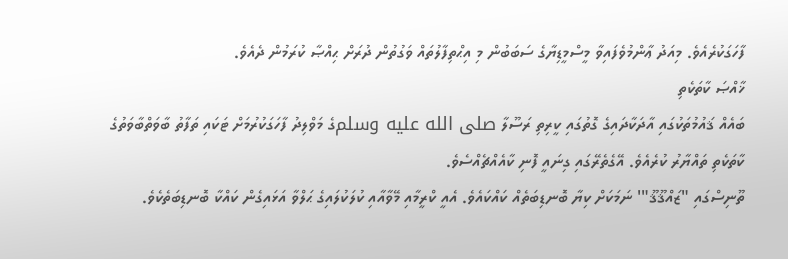ފާހަގަކުރެއެވެ. މިއަދު ޢާންމުވެފައިވާ މީސްމީޑިޔާގެ ސަބަބުން މި އިޙްތިފާލުތައް ވަގުތުން ދުރަށް ޙިއްޞާ ކުރަމުން ދެއެވެ.
ޚާއްޞަ ކާތަކެތި
ބައެއް ޤައުމުތަކުގައި އާދަކާދައިގެ ގޮތުގައި ކީރިތި ރަސޫލާ صلى الله عليه وسلمގެ މަވްލިދު ފާހަގަކުރުމަށް ޓަކައި ތަފާތު ބާވަތްބާވަތުގެ ކާތަކެތި ތައްޔާރު ކުރެއެވެ. އޭގެތެރޭގައި ގިނައީ ފޮނި ކާއެއްޗެއްސެވެ.
ތޫނިސްގައި "ޒައްޤޫޤޫ"' ނަމަކަށް ކިޔާ ބޮނޑިބަތެއް ކައްކައެވެ. އެއީ ކްރީމާއި މޭވާއާއި ކުލަކުލައިގެ ޙަލްވާ އަޅައިގެން ކައްކާ ބޮނޑިބަތެކެވެ.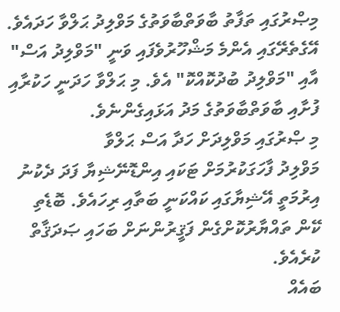މިޞްރުގައި ތަފާތު ބާވަތްބާވަތުގެ މަވްލިދު ޙަލްވާ ހަދައެވެ. އޭގެތެރޭގައި އެންމެ މަޝްހޫރުވެފައި ވަނީ "މަވްލިދު އަސް" އާއި "މަވްލިދު ބުދުކޮއްކޮ" އެވެ. މި ޙަލްވާ ހަދަނީ ހަކުރާއި ފުށާއި ބާވަތްބާވަތުގެ މަދު އަޅައިގެންނެވެ.
މި ޞްރުގައި މަވްލިދަށް ހަދާ އަސް ޙަލްވާ
މަވްލިދު ފާހަގަކުރުމަށް ޓަކައި އިންޑޮނޭޝިޔާ ފަދަ ދެކުނު އިރުމަތީ އޭޝިޔާގައި ކައްކަނީ ބަތާއި ރިހައެވެ. ބޮޑެތި ކޭން ތައްޔާރުކޮށްގެން ފަޤީރުންނަށް ބަހައި ޞަދަޤާތް ކުރެއެވެ.
ބައެއް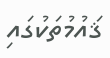ޤައުމުތަކުގައި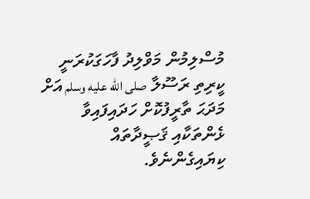މުސްލިމުން މަވްލިދު ފާހަގަކުރަނީ ކީރިތި ރަސޫލާ صلى الله عليه وسلم އަށް މަދަޙަ ތާރީފުކޮށް ހަދައިފައިވާ ޅެންތަކާއި ޤަޞީދާތައް ކިޔައިގެންނެވެ.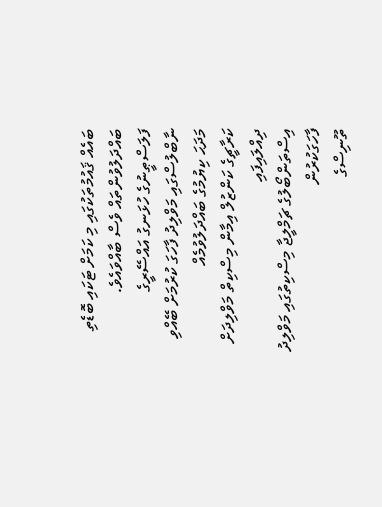ބައެއް ޤައުމުތަކުގައި މި ކަމަށް ޓަކައި ބޮޑެތި ބައްދަލުވުންތައް ވެސް ބާއްވައެވެ.
ފަލަސްޠީނުގެ ހުޅަނގު އައްސޭރީގެ ނާބްލުސްގައި މަވްލިދު ފާހަގަ ކުރުމަށް ބޭއްވި މަދަޙަ ކިޔުމުގެ ބައްދަލުވުމެއް
ކަރާޗީގެ ކަންޒުލް އިމާން މިސްކިތް މަވްލިދަށް ދިއްލައިފައި
އިސްތަންބޯލުގެ ޗަމްލީޖާ މިސްކިތުގައި މަވްލިދު ފާހަގަކުރުން
ތޫނިސްގެ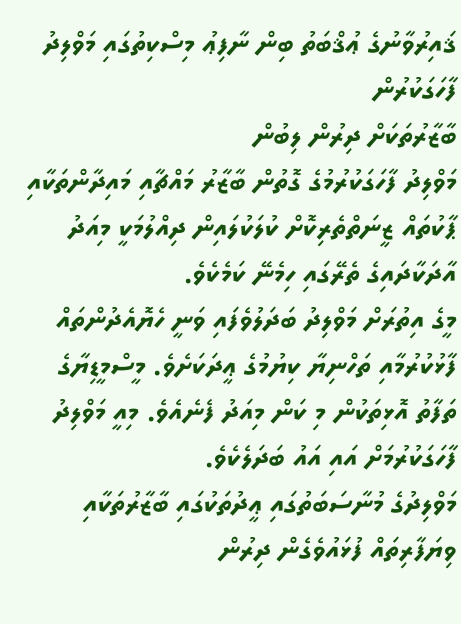ޤައިރުވާނުގެ ޢުޤްބަތު ބިން ނާފިޢު މިސްކިތުގައި މަވްލިދު ފާހަގަކުރުން
ބާޒާރުތަކަށް ދިރުން ލިބުން
މަވްލިދު ފާހަގަކުރުމުގެ ގޮތުން ބާޒާރު މައްޗާއި މައިދާންތަކާއި ޕާކުތައް ޒީނަތްތެރިކޮށް ކުލަކުލައިން ދިއްލުމަކީ މިއަދު އާދަކާދައިގެ ތެރޭގައި ހިމެނޭ ކަމެކެވެ.
މީގެ އިތުރަށް މަވްލިދު ބަދަލުވެފައި ވަނީ ހެޔޮއެދުންތައް ފާޅުކުރުމާއި ތަހްނިޔާ ކިޔުމުގެ ޢީދަކަށެވެ. މީސްމީޑިޔާގެ ތަފާތު އޮޅިތަކުން މި ކަން މިއަދު ފެނެއެވެ. މިއީ މަވްލިދު ފާހަގަކުރުމަށް އައި އައު ބަދަލެކެވެ.
މަވްލިދުގެ މުނާސަބަތުގައި ޢީދުތަކުގައި ބާޒާރުތަކާއި ވިޔަފާރިތައް ފުޅައުވެގެން ދިރުން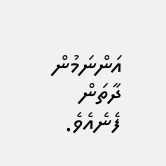އަންނަމުން ދާތަން ފެނެއެވެ.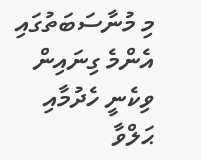މި މުނާސަބަތުގައި އެންމެ ގިނައިން ވިކެނީ ހެދުމާއި ޙަލްވާ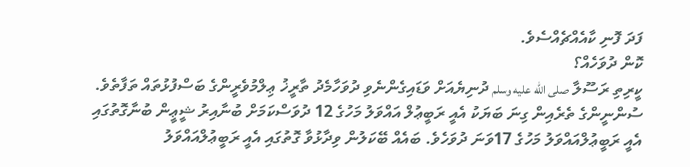ފަދަ ފޮނި ކާއެއްޗެއްސެވެ.
ކޮން ދުވަހެއް؟
ކީރިތި ރަސޫލާ صلى الله عليه وسلم ދުނިޔެއަށް ވަޑައިގެންނެވި ދުވަހާމެދު ތާރީޚު ޢިލްމުވެރީންގެ ބަސްފުޅުތައް ތަފާތެވެ. ސުންނީންގެ ތެރެއިން ގިނަ ބަޔަކު އެއީ ރަބީޢުލް އައްވަލު މަހުގެ 12 ދުވަސްކަމަށް ބުނާއިރު ޝީޢީން ބުނާގޮތުގައި އެއީ ރަބީޢުލްއައްވަލު މަހުގެ 17ވަނަ ދުވަހެވެ. ބައެއް ބޭކަލުން ވިދާޅުވާ ގޮތުގައި އެއީ ރަބީޢުލްއައްވަލު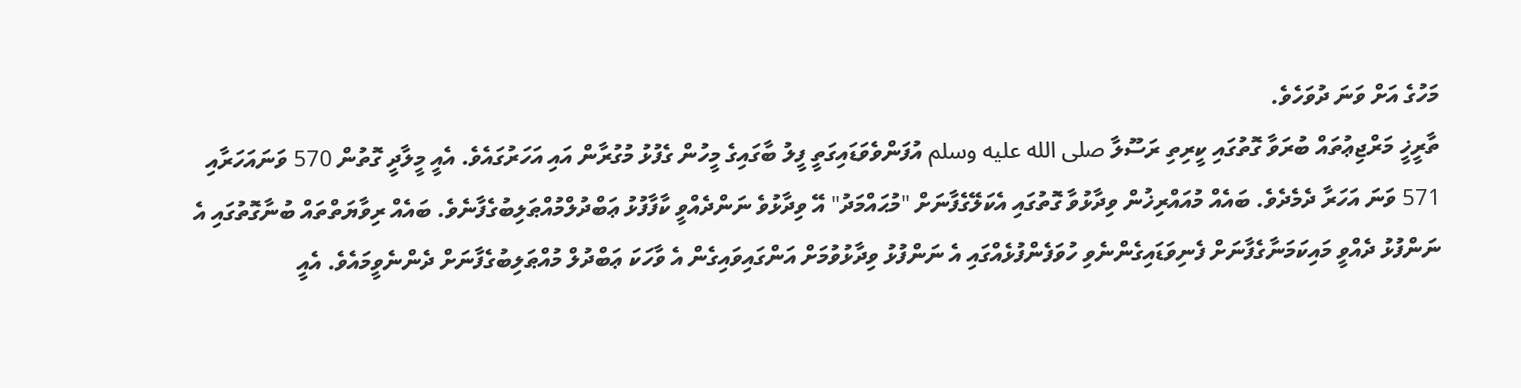މަހުގެ އަށް ވަނަ ދުވަހެވެ.
ތާރީޚީ މަރްޖިޢުތައް ބުރަވާ ގޮތުގައި ކީރިތި ރަސޫލާ صلى الله عليه وسلم އުފަންވެވަޑައިގަތީ ފީލު ބާގައިގެ މީހުން ގެފުޅު މުގުރާން އައި އަހަރުގައެވެ. އެއީ މީލާދީ ގޮތުން 570 ވަނައަހަރާއި 571 ވަނަ އަހަރާ ދެމެދެވެ. ބައެއް މުއައްރިޚުން ވިދާޅުވާ ގޮތުގައި އެކަލޭގެފާނަށް "މުޙައްމަދު" އޭ ވިދާޅުވެ ނަންދެއްވީ ކާފާފުޅު ޢަބްދުލްމުއްޠަލިބުގެފާނެވެ. ބައެއް ރިވާޔަތްތައް ބުނާގޮތުގައި އެ ނަންފުޅު ދެއްވީ މައިކަމަނާގެފާނަށް ފެނިވަޑައިގެންނެވި ހުވަފެންފުޅެއްގައި އެ ނަންފުޅު ވިދާޅުވުމަށް އަންގައިވައިގެން އެ ވާހަކަ ޢަބްދުލް މުއްޠަލިބުގެފާނަށް ދެންނެވީމައެވެ. އެއީ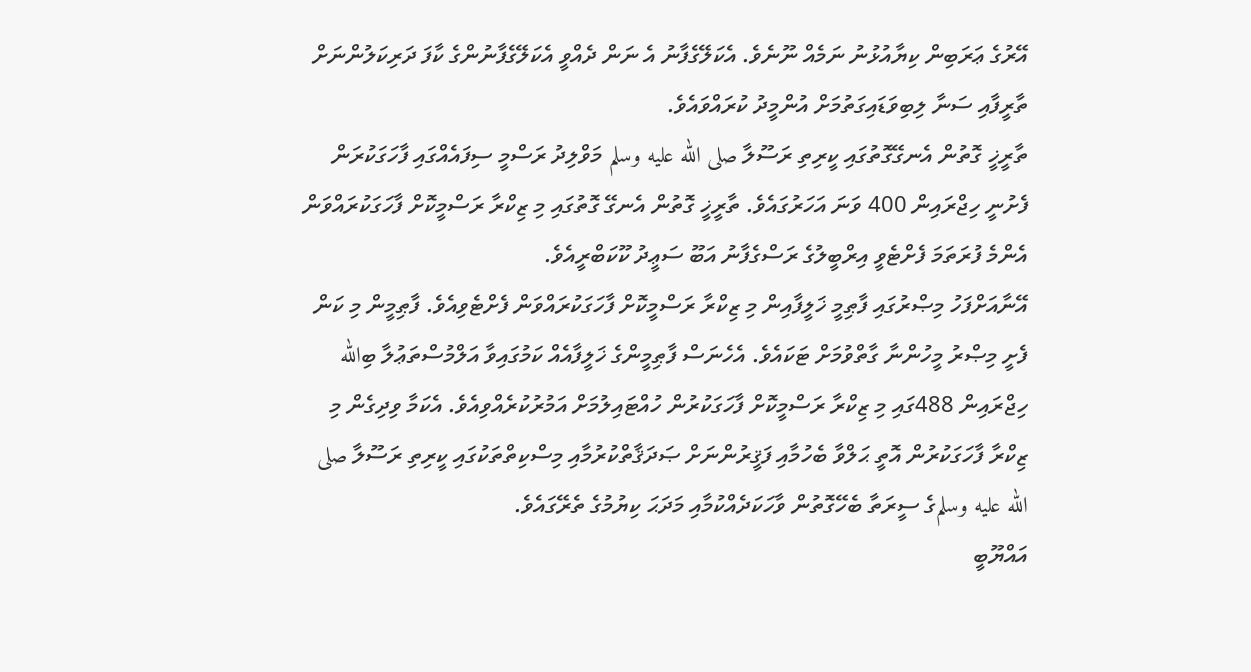އޭރުގެ ޢަރަބިން ކިޔާއުޅުނު ނަމެއް ނޫނެވެ. އެކަލޭގެފާނު އެ ނަން ދެއްވީ އެކަލޭގެފާނުންގެ ކާފަ ދަރިކަލުންނަށް ތާރީފާއި ސަނާ ލިބިވަޑައިގަތުމަށް އުންމީދު ކުރައްވައެވެ.
ތާރީޚީ ގޮތުން އެނގޭގޮތުގައި ކީރިތި ރަސޫލާ صلى الله عليه وسلم މަވްލިދު ރަސްމީ ސިފައެއްގައި ފާހަގަކުރަން ފެށުނީ ހިޖްރައިން 400 ވަނަ އަހަރުގައެވެ. ތާރީޚީ ގޮތުން އެނގޭ ގޮތުގައި މި ޒިކްރާ ރަސްމީކޮށް ފާހަގަކުރައްވަން އެންމެ ފުރަތަމަ ފެށްޓެވީ އިރްބީލުގެ ރަސްގެފާނު އަބޫ ސަޢީދު ކޫކަބްރީއެވެ.
އޭނާއަށްފަހު މިޞްރުގައި ފާޠިމީ ޚަލީފާއިން މި ޒިކްރާ ރަސްމީކޮށް ފާހަގަކުރައްވަން ފެށްޓެވިއެވެ. ފާޠިމީން މި ކަން ފެށީ މިޞްރު މީހުންނާ ގާތްވުމަށް ޓަކައެވެ. އެހެނަސް ފާޠިމީންގެ ޚަލީފާއެއް ކަމުގައިވާ އަލްމުސްތަޢުލާ ބިالله ހިޖްރައިން 488ގައި މި ޒިކްރާ ރަސްމީކޮށް ފާހަގަކުރުން ހުއްޓައިލުމަށް އަމުރުކުރެއްވިއެވެ. އެކަމާ ވިދިގެން މި ޒިކްރާ ފާހަގަކުރުން އޮތީ ޙަލްވާ ބެހުމާއި ފަޤީރުންނަށް ޞަދަޤާތްކުރުމާއި މިސްކިތްތަކުގައި ކީރިތި ރަސޫލާ صلى الله عليه وسلمގެ ސީރަތާ ބެހޭގޮތުން ވާހަކަދެއްކުމާއި މަދަޙަ ކިޔުމުގެ ތެރޭގައެވެ.
އައްޔޫބީ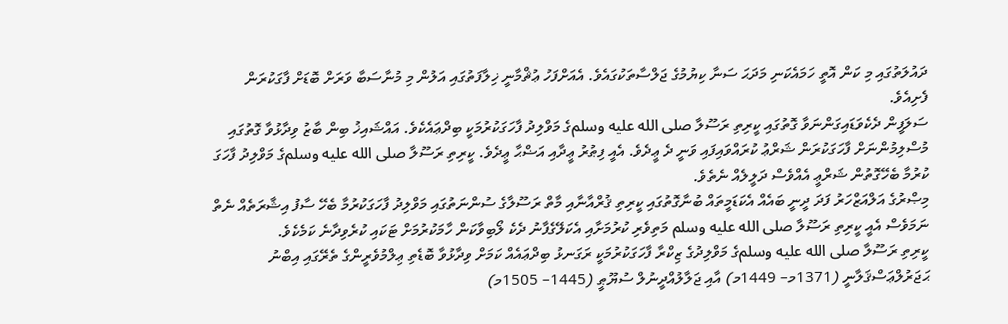ދައުލަތުގައި މި ކަން އޮތީ ހަމައެކަނި މަދަޙަ ސަނާ ކިޔުމުގެ ޖަލްސާތަކުގައެވެ. އެއަށްފަހު ޢުޘްމާނީ ޚިލާފަތުގައި އަލުން މި މުނާސަބާ ވަރަށް ބޮޑަށް ފާގަކުރަން ފެށިއެވެ.
ސަލަފީން ދެކެވަޑައިގަންނަވާ ގޮތުގައި ކީރިތި ރަސޫލާ صلى الله عليه وسلمގެ މަވްލިދު ފާހަގަކުރުމަކީ ބިދްޢައެކެވެ. އައްޝައިޚު ބިން ބާޒު ވިދާޅުވާ ގޮތުގައި މުސްލިމުންނަށް ފާހަގަކުރަން ޝަރްޢު ކުރައްވައިފައި ވަނީ ދެ ޢީދެވެ. އެއީ ފިޠުރު ޢީދާއި އަޟްޙާ ޢީދެވެ. ކީރިތި ރަސޫލާ صلى الله عليه وسلمގެ މަވްލިދު ފާހަގަ ކުރުމާ ބެހޭގޮތުން ޝަރްޢީ އެއްވެސް ދަލީލެއް ނެތެވެ.
މިޞްރުގެ އަލްއަޒްހަރު ފަދަ ދީނީ ބައެއް އެކަޑަމީތައް ބުނާގޮތުގައި ކީރިތި ޤުރްއާނާއި މާތް ރަސޫލާގެ ސުންނަތުގައި މަވްލިދު ފާހަގަކުރުމާ ބެހޭ ސާފު އިޝާރަތެއް ނެތް ނަމަވެސް އެއީ ކީރިތި ރަސޫލާ صلى الله عليه وسلم މަތިވެރި ކުރުމަށާއި އެކަލޭގެފާނު ދެކެ ލޯބިވާކަން ހާމަކުރުމަށް ޓަކައި ކުރެވިދާނެ ކަމެކެވެ.
ކީރިތި ރަސޫލާ صلى الله عليه وسلمގެ މަވްލިދުގެ ޒިކްރާ ފާހަގަކުރުމަކީ ރަގަނޅު ބިދްޢައެއް ކަމަށް ވިދާޅުވާ ބޮޑެތި ޢިލްމުވެރީންގެ ތެރޭގައި އިބްނު ޙަޖަރުލްޢަސްޤަލާނީ (1371މ– 1449މ) އާއި ޖަލާލުއްދީނުލް ސުޔޫޠީ (1445– 1505މ)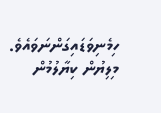ހިމެނިވަޑައިގަންނަވައެވެ.
މިލިޔުން ކިޔާލުމުން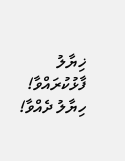ޚިޔާލު ފާޅުކުރައްވާ!
ހިޔާލު ދެއްވާ!